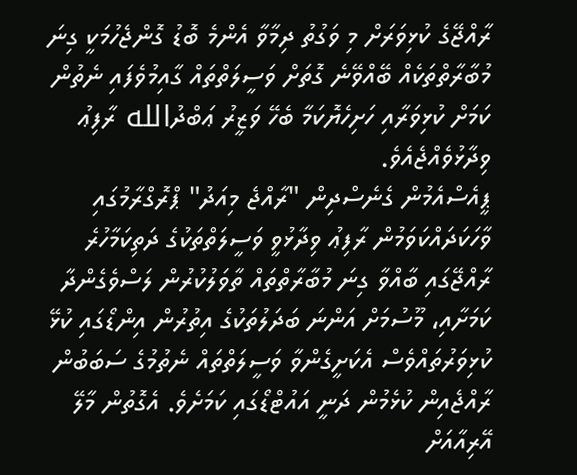ރާއްޖޭގެ ކުޅިވަރަށް މި ވަގުތު ދިމާވާ އެންމެ ބޮޑު ގޮންޖެހުމަކީ ގިނަ މުބާރާތްތަކެއް ބޭއްވޭނެ ގޮތަށް ވަސީލަތްތައް ގާއިމުވެފައި ނެތުން ކަމަށް ކުޅިވަރާއި ހަށިހެޔޮކަމާ ބެހޭ ވަޒީރު ޢަބްދުالله ރާފިޢު ވިދާޅުވެއްޖެއެވެ.
ޕީއެސްއެމުން ގެނެސްދިން "ރާއްޖެ މިއަދު" ޕްރޮގްރާމުގައި ވާހަކަދައްކަވަމުން ރާފިޢު ވިދާޅުވީ ވަސީލަތްތަކުގެ ދަތިކަމާހުރެ ރާއްޖޭގައި ބާއްވާ ގިނަ މުބާރާތްތައް ތާވަލުކުރުން ލަސްވެގެންދާ ކަމަށާއި، މޫސުމަށް އަންނަ ބަދަލުތަކުގެ އިތުރުން އިންޑޯގައި ކުޅޭ ކުޅިވަރުތައްވެސް އެކަށީގެންވާ ވަސީލަތްތައް ނެތުމުގެ ސަބަބުން ރާއްޖެއިން ކުޅެމުން ދަނީ އައުޓްޑޯގައި ކަމަށެވެ. އެގޮތުން މާލޭ އޭރިއާއަށް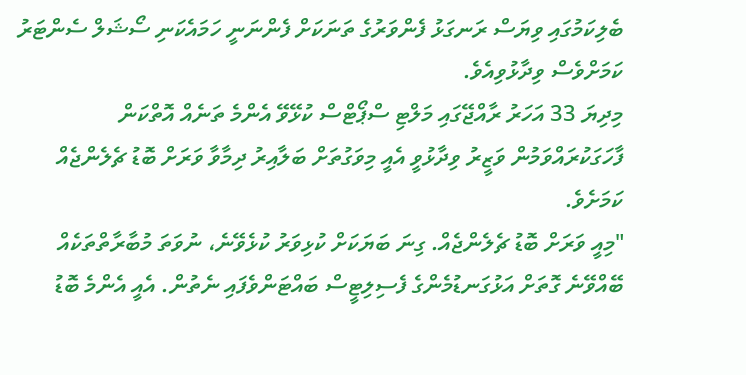ބެލިކަމުގައި ވިޔަސް ރަނގަޅު ފެންވަރުގެ ތަނަކަށް ފެންނަނީ ހަމައެކަނި ސޯޝަލް ސެންޓަރު ކަމަށްވެސް ވިދާޅުވިއެވެ.
މިދިޔަ 33 އަހަރު ރާއްޖޭގައި މަލްޓި ސްޕޯޓްސް ކުޅޭވޭ އެންމެ ތަނެއް އޮތްކަން ފާހަގަކުރައްވަމުން ވަޒީރު ވިދާޅުވީ އެއީ މިވަގުތަށް ބަލާއިރު ދިމާވާ ވަރަށް ބޮޑު ޗެލެންޖެއް ކަމަށެވެ.
"މިއީ ވަރަށް ބޮޑު ޗެލެންޖެއް. ގިނަ ބަޔަކަށް ކުޅިވަރު ކުޅެވޭނެ، ނުވަތަ މުބާރާތްތަކެއް ބޭއްވޭނެ ގޮތަށް އަޅުގަނޑުމެންގެ ފެސިލިޓީސް ބައްޓަންވެފައި ނެތުން. އެއީ އެންމެ ބޮޑު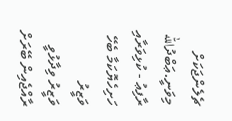ޗެލެންޖަކަށް މިވަނީ.ޢަބްދުالله ރާފިޢު - ކުޅިވަރާއި ހަށިހެޔޮކަމާ ބެހޭ ވަޒީރު
ވަޒީރު ވިދާޅުވީ ރާއްޖެއިން ބޭރަށް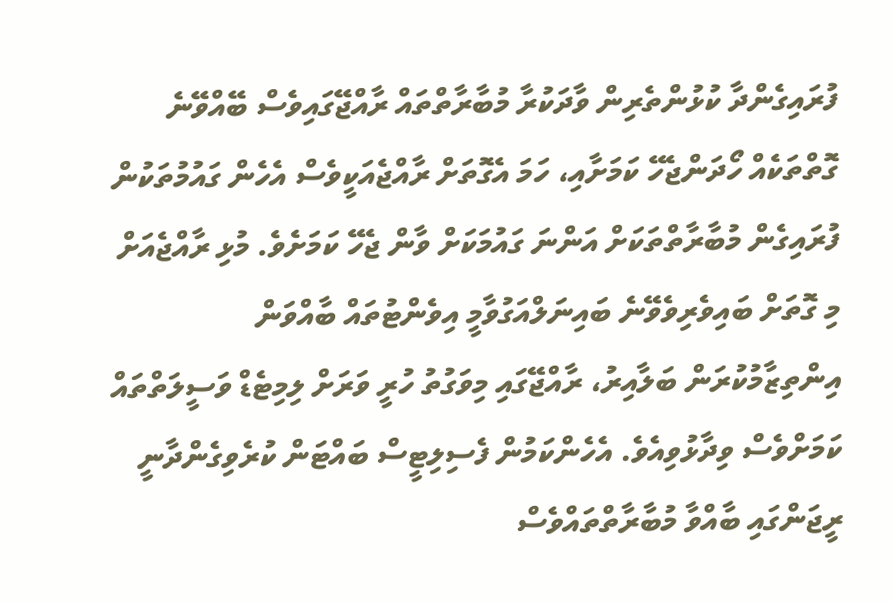ފުރައިގެންދާ ކުޅުންތެރިން ވާދަކުރާ މުބާރާތްތައް ރާއްޖޭގައިވެސް ބޭއްވޭނެ ގޮތްތަކެއް ހޯދަންޖެހޭ ކަމަށާއި، ހަމަ އެގޮތަށް ރާއްޖެއަކީވެސް އެހެން ގައުމުތަކުން ފުރައިގެން މުބާރާތްތަކަށް އަންނަ ގައުމަކަށް ވާން ޖެހޭ ކަމަށެވެ. މުޅި ރާއްޖެއަށް މި ގޮތަށް ބައިވެރިވެވޭނެ ބައިނަލްއަގުވާމީ އިވެންޓުތައް ބާއްވަން އިންތިޒާމުކުރަން ބަލާއިރު، ރާއްޖޭގައި މިވަގުތު ހުރީ ވަރަށް ލިމިޓެޑް ވަސީލަތްތައް ކަމަށްވެސް ވިދާޅުވިއެވެ. އެހެންކަމުން ފެސިލިޓީސް ބައްޓަން ކުރެވިގެންދާނީ ރީޖަންގައި ބާއްވާ މުބާރާތްތައްވެސް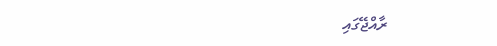ރާއްޖޭގައި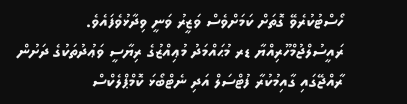ހޯސްޓުކުރެވޭ ގޮތަށް ކަމަށްވެސް ވަޒީރު ވަނީ ވިދާޅުވެފައެވެ.
ރައީސުލްޖުމްހޫރިއްޔާ ޑރ މުޙައްމަދު މުޢިއްޒުގެ ރިޔާސީ ވަޢުދުތަކުގެ ދަށުން ރާއްޖޭގައި ގާއިމުކުރާ ފުޓްސަލް އަދި ނެޓްބޯޅަ ކޮމްޕްލެކްސް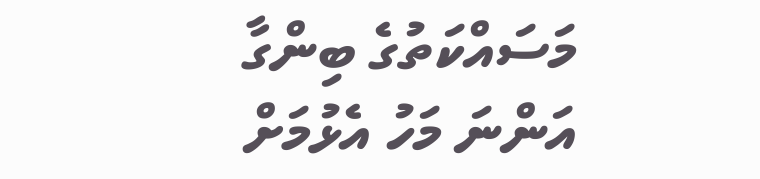މަސައްކަތުގެ ބިންގާ އަންނަ މަހު އެޅުމަށް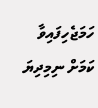ހަމަޖެހިފައިވާ ކަމަށް ނިމިދިޔަ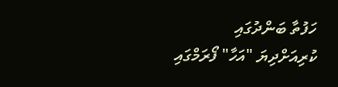ހަފުތާ ބަންދުގައި ކުރިއަށްދިޔަ "އަހާ" ފޯރަމްގައި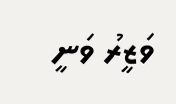ވަޒީރު ވަނީ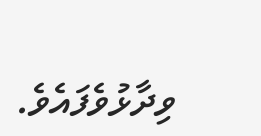ވިދާޅުވެފައެވެ.